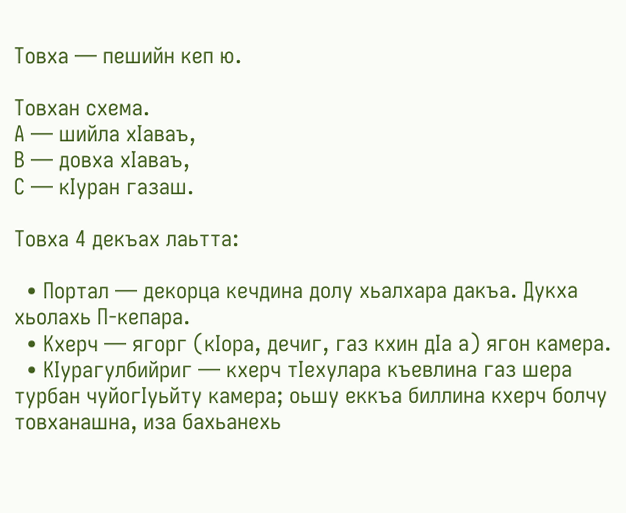Товха — пешийн кеп ю.

Товхан схема.
А — шийла хӀаваъ,
В — довха хӀаваъ,
С — кӀуран газаш.

Товха 4 декъах лаьтта:

  • Портал — декорца кечдина долу хьалхара дакъа. Дукха хьолахь П-кепара.
  • Кхерч — ягорг (кӀора, дечиг, газ кхин дӀа а) ягон камера.
  • КӀурагулбийриг — кхерч тӀехулара къевлина газ шера турбан чуйогӀуьйту камера; оьшу еккъа биллина кхерч болчу товханашна, иза бахьанехь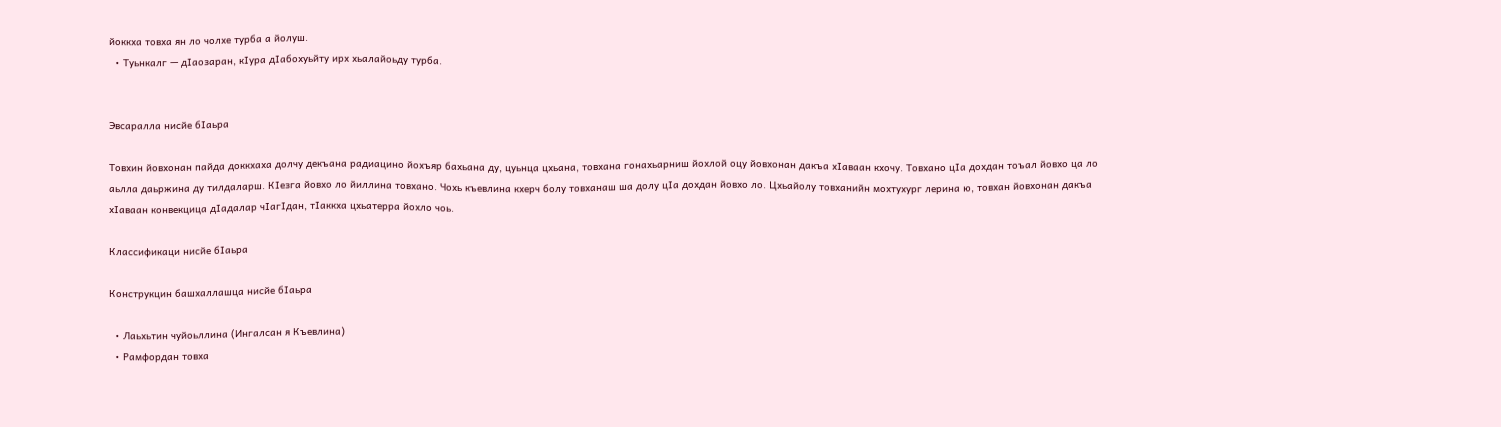йоккха товха ян ло чолхе турба а йолуш.
  • Туьнкалг — дӀаозаран, кӀура дӀабохуьйту ирх хьалайоьду турба.


Эвсаралла нисйе бӀаьра

Товхин йовхонан пайда доккхаха долчу декъана радиацино йохъяр бахьана ду, цуьнца цхьана, товхана гонахьарниш йохлой оцу йовхонан дакъа хӀаваан кхочу. Товхано цӀа дохдан тоъал йовхо ца ло аьлла даьржина ду тилдаларш. КӀезга йовхо ло йиллина товхано. Чохь къевлина кхерч болу товханаш ша долу цӀа дохдан йовхо ло. Цхьайолу товханийн мохтухург лерина ю, товхан йовхонан дакъа хӀаваан конвекцица дӀадалар чӀагӀдан, тӀаккха цхьатерра йохло чоь.

Классификаци нисйе бӀаьра

Конструкцин башхаллашца нисйе бӀаьра

  • Лаьхьтин чуйоьллина (Ингалсан я Къевлина)
  • Рамфордан товха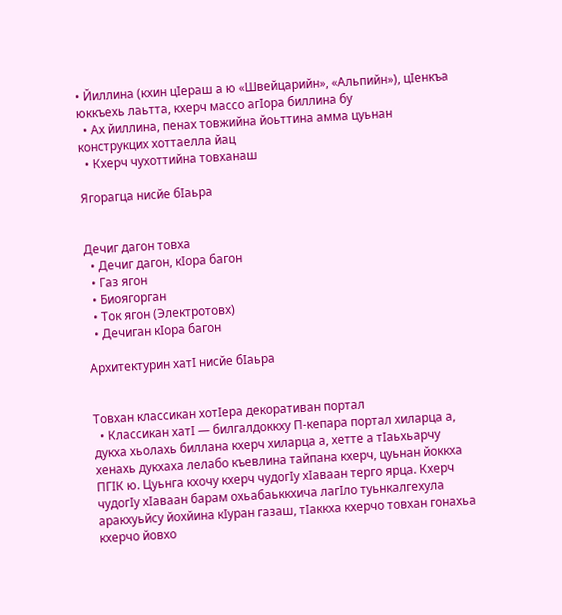• Йиллина (кхин цӀераш а ю «Швейцарийн», «Альпийн»), цӀенкъа юккъехь лаьтта, кхерч массо агӀора биллина бу
  • Ах йиллина, пенах товжийна йоьттина амма цуьнан конструкцих хоттаелла йац
  • Кхерч чухоттийна товханаш

Ягорагца нисйе бӀаьра


Дечиг дагон товха
  • Дечиг дагон, кӀора багон
  • Газ ягон
  • Биоягорган
  • Ток ягон (Электротовх)
  • Дечиган кӀора багон

Архитектурин хатӀ нисйе бӀаьра


Товхан классикан хотӀера декоративан портал
  • Классикан хатӀ — билгалдоккху П-кепара портал хиларца а, дукха хьолахь биллана кхерч хиларца а, хетте а тӀаьхьарчу хенахь дукхаха лелабо къевлина тайпана кхерч, цуьнан йоккха ПГӀК ю. Цуьнга кхочу кхерч чудогӀу хӀаваан терго ярца. Кхерч чудогӀу хӀаваан барам охьабаьккхича лагӀло туьнкалгехула аракхуьйсу йохйина кӀуран газаш, тӀаккха кхерчо товхан гонахьа кхерчо йовхо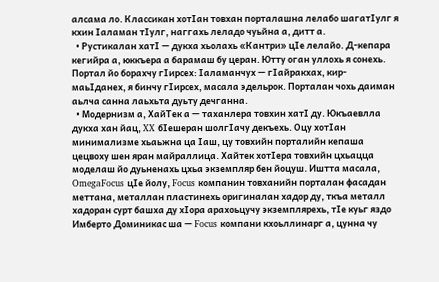алсама ло. Классикан хотӀан товхан порталашна лелабо шагатӀулг я кхин Ӏаламан тӀулг, наггахь леладо чуьйна а, дитт а.
  • Рустикалан хатӀ — дукха хьолахь «Кантри» цӀе лелайо. Д-кепара кегийра а, юккъера а барамаш бу церан. Ютту оган уллохь я сонехь. Портал йо борахчу гӀирсех: Ӏаламанчух — гӀайракхах, кир-маьӀданех, я бинчу гӀирсех, масала эдельрок. Порталан чохь даиман аьлча санна лаьхьта дуьту дечганна.
  • Модернизм а, ХайТек а — таханлера товхин хатӀ ду. Юкъаевлла дукха хан йац, XX бӀешеран шолгӀачу декъехь. Оцу хотӀан минимализме хьаьжна ца Ӏаш, цу товхийн порталийн кепаша цецвоху шен яран майраллица. Хайтек хотӀера товхийн цхьацца моделаш йо дуьненахь цхьа экземпляр бен йоцуш. Иштта масала, OmegaFocus цӀе йолу, Focus компанин товханийн порталан фасадан меттана, металлан пластинехь оригиналан хадор ду, ткъа металл хадоран сурт башха ду хӀора арахоьцучу экземплярехь, тӀе куьг яздо Имберто Доминикас ша — Focus компани кхоьллинарг а, цунна чу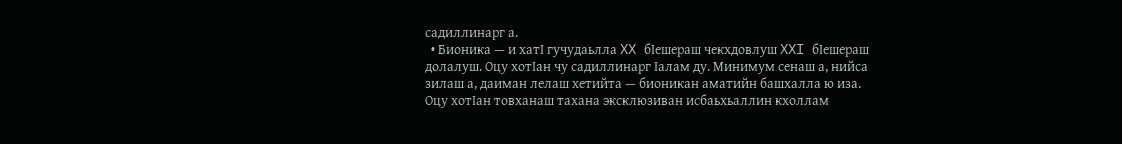садиллинарг а.
  • Бионика — и хатӀ гучудаьлла XX бӀешераш чекхдовлуш XXI бӀешераш долалуш. Оцу хотӀан чу садиллинарг Ӏалам ду. Минимум сенаш а, нийса зилаш а, даиман лелаш хетийта — бионикан аматийн башхалла ю иза. Оцу хотӀан товханаш тахана эксклюзиван исбаьхьаллин кхоллам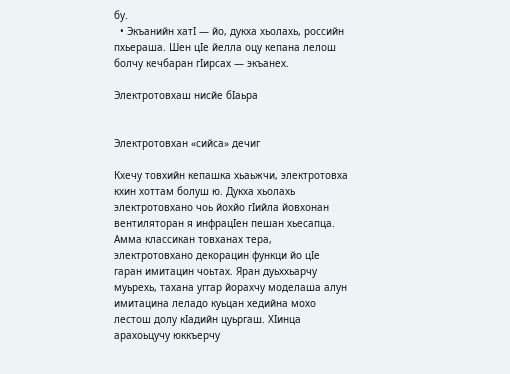бу.
  • Экъанийн хатӀ — йо, дукха хьолахь, российн пхьераша. Шен цӀе йелла оцу кепана лелош болчу кечбаран гӀирсах — экъанех.

Электротовхаш нисйе бӀаьра


Электротовхан «сийса» дечиг

Кхечу товхийн кепашка хьаьжчи, электротовха кхин хоттам болуш ю. Дукха хьолахь электротовхано чоь йохйо гӀийла йовхонан вентиляторан я инфрацӀен пешан хьесапца. Амма классикан товханах тера, электротовхано декорацин функци йо цӀе гаран имитацин чоьтах. Яран дуьххьарчу муьрехь, тахана уггар йорахчу моделаша алун имитацина леладо куьцан хедийна мохо лестош долу кӀадийн цуьргаш. ХӀинца арахоьцучу юккъерчу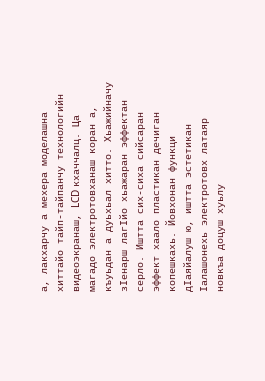а, лакхарчу а мехера моделашна хиттайо тайп-тайпанчу технологийн видеоэкранаш, LCD кхаччалц. Ца магадо электротовханаш коран а, къуьдан а дуьхьал хитто. Хьажийначу зӀенарш лагӀйо хьажаран эффектан серло. Иштта сих-сиха сийсаран эффект хаало пластикан дечиган копешкахь. Йовхонан функци дӀаяйалуш ю, иштта эстетикан Ӏалашонехь электротовх латаяр новкъа доцуш хуьлу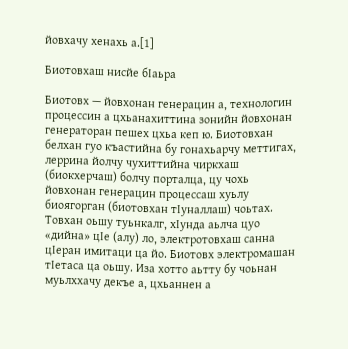йовхачу хенахь а.[1]

Биотовхаш нисйе бӀаьра

Биотовх — йовхонан генерацин а, технологин процессин а цхьанахиттина зонийн йовхонан генераторан пешех цхьа кеп ю. Биотовхан белхан гуо къастийна бу гонахьарчу меттигах, леррина йолчу чухиттийна чиркхаш (биокхерчаш) болчу порталца, цу чохь йовхонан генерацин процессаш хуьлу биоягорган (биотовхан тӀуналлаш) чоьтах. Товхан оьшу туьнкалг, хӀунда аьлча цуо «дийна» цӀе (алу) ло, электротовхаш санна цӀеран имитаци ца йо. Биотовх электромашан тӀетаса ца оьшу. Иза хотто аьтту бу чоьнан муьлххачу декъе а, цхьаннен а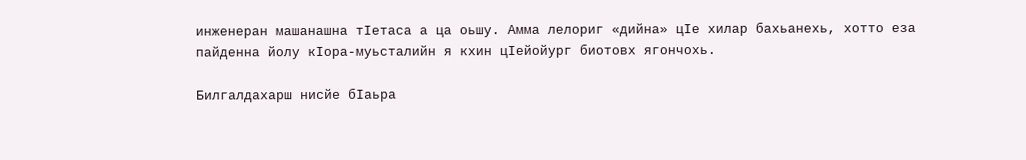инженеран машанашна тӀетаса а ца оьшу. Амма лелориг «дийна» цӀе хилар бахьанехь, хотто еза пайденна йолу кӀора-муьсталийн я кхин цӀейойург биотовх ягончохь.

Билгалдахарш нисйе бӀаьра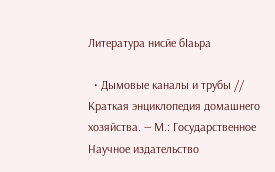Литература нисйе бӀаьра

  • Дымовые каналы и трубы // Краткая энциклопедия домашнего хозяйства. — М.: Государственное Научное издательство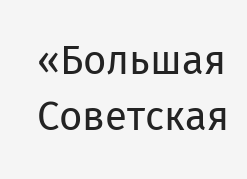«Большая Советская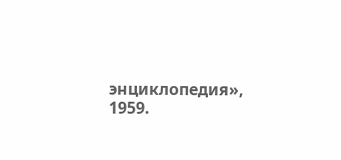энциклопедия», 1959.